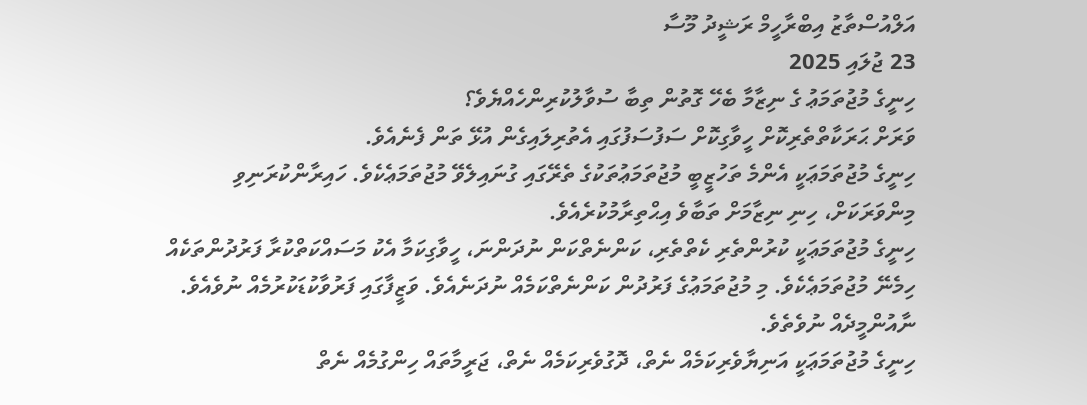އަލްއުސްތާޒު އިބްރާހީމް ރަޝީދު މޫސާ
23 ޖުލައި 2025
ހިނީގެ މުޖުތަމަޢު ގެ ނިޒާމާ ބެހޭ ގޮތުން ތިބާ ސުވާލުކުރިންހެއްޔެވެ؟
ވަރަށް ޙަރަކާތްތެރިކޮށް ހީވާގިކޮށް ސަފުސަފުގައި އެތުރިލައިގެން އުޅޭ ތަން ފެނެއެވެ.
ހިނީގެ މުޖުތަމަޢަކީ އެންމެ ތަހުޒީބީ މުޖުތަމަޢުތަކުގެ ތެރޭގައި ގުނައިލެވޭ މުޖުތަމަޢެކެވެ. ހައިރާންކުރަނިވި މިންވަރަކަށް، ހިނި ނިޒާމަށް ތަބާވެ އިޙްތިރާމުކުރެއެވެ.
ހިނީގެ މުޖުތަމަޢަކީ ކުރުންތެރި ކެތްތެރި، ކަންނެތްކަން ނުދަންނަ، ހީވާގިކަމާ އެކު މަސައްކަތްކުރާ ފަރުދުންތަކެއް ހިމެނޭ މުޖުތަމަޢެކެވެ. މި މުޖުތަމަޢުގެ ފަރުދުން ކަންނެތްކަމެއް ނުދަނެއެވެ. ވަޒީފާގައި ފަރުވާކުޑަކުރުމެއް ނުވެއެވެ. ނާއުންމީދެއް ނުވެތެވެ.
ހިނީގެ މުޖުތަމަޢަކީ އަނިޔާވެރިކަމެއް ނެތް، ދޮގުވެރިކަމެއް ނެތް، ޖަރީމާތައް ހިންގުމެއް ނެތް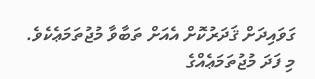ގަވައިދަށް ޤަދަރުކޮށް އެއަށް ތަބާވާ މުޖުތަމަޢެކެވެ.
މި ފަދަ މުޖުތަމަޢެއްގެ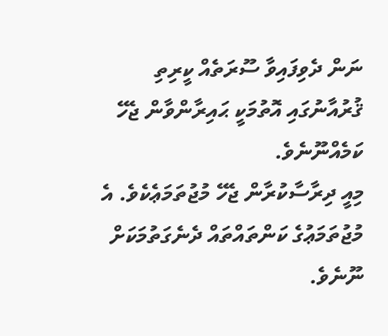ނަން ދެވިފައިވާ ސޫރަތެއް ކީރިތި ޤުރުއާނުގައި އޮތުމަކީ ޙައިރާންވާން ޖެހޭ ކަމެއްނޫނެވެ.
މިއީ ދިރާސާކުރާން ޖެހޭ މުޖުތަމަޢެކެވެ. އެ މުޖުތަމަޢުގެ ކަންތައްތައް ދެނެގަތުމަކަށް ނޫނެވެ.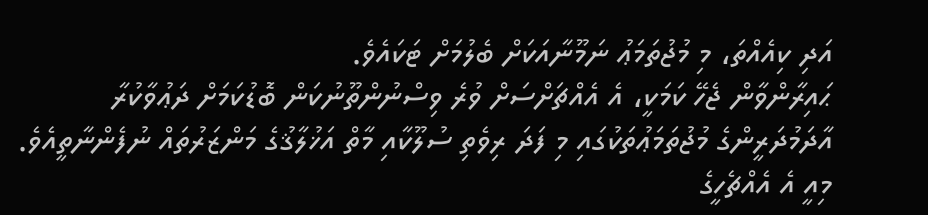އަދި ކިއެއްތަ، މި މުޖުތަމަޢު ނަމޫނާއަކަށް ބެލުމަށް ޓަކައެވެ.
ޙައިރާންވާން ޖެހޭ ކަމަކީ، އެ އެއްޗަށްސަށް ވުރެ ވިސްނުންތޫނުކަން ބޮޑުކަމަށް ދަޢުވާކުރާ އާދަމުދަރީންގެ މުޖުތަމަޢުތަކުގައި މި ފަދަ ރިވެތި ސުލޫކާއި މާތް އަޚުލާޤުގެ މަންޒަރުތައް ނުފެންނާތީއެވެ. މިއީ އެ އެއްޗެހީގެ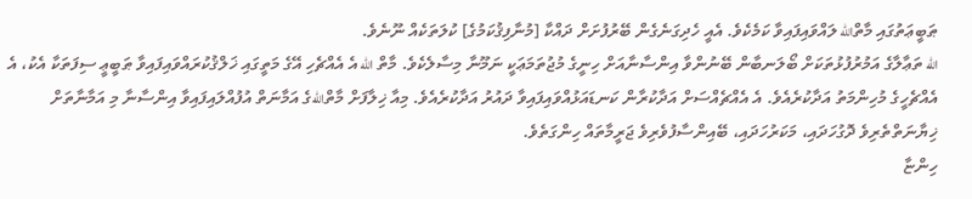ޠަބީޢަތުގައި މާތްالله ލައްވައިފައިވާ ކަމެކެވެ. އެއީ ހެދިގަނެގެން ބޭރުފުށަށް ދައްކާ [މުނާފިޤުކަމުގެ] ކުލަތަކެއް ނޫނެވެ.
الله ތަޢާލާގެ އަމުރުފުޅުތަކަށް ބޯލަނބާން ބޭނުންވާ އިންސާނާއަށް ހިނީގެ މުޖުތަމަޢަކީ ނަމޫނާ މިސާލެކެވެ. މާތް الله އެ އެއްޗެހި އޭގެ މަތީގައި ޚަލްޤުކުރައްވައިފައިވާ ޠަބީޢީ ސިފަތަކާ އެކު، އެ އެއްޗެހީގެ މުހިންމަތު އަދާކުރެއެވެ. އެ އެއްޗެއްސަށް އަދާކުރާން ކަނޑައަޅުއްވައިފައިވާ ދައުރު އަދާކުރެއެވެ. މިއާ ޚިލާފަށް މާތްاللهގެ އަމާނަތް އުފުއްލައިފައިވާ އިންސާނާ މި އަމާނާތަށް ޚިޔާނަތްތެރިވެ ދޮގުހަދައި، މަކަރުހަދައި، ބޭއިންސާފުވެރިވެ ޖަރީމާތައް ހިންގަތެވެ.
ހިންޏާ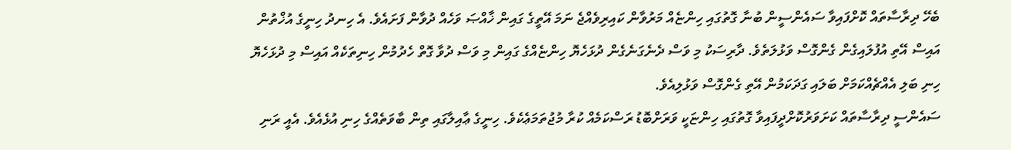ބެހޭ ދިރާސާތައް ކޮށްފައިވާ ސައެންސީން ބުނާ ގޮތުގައި ހިންޏެއް މަރުވާން ކައިރިވެއްޖެ ނަމަ އޭތީގެ ގައިން ޚާއްޞަ ވަހެއް ދުވާން ފަށައެވެ. އެ ހިނދު ހިނީގެ އުޚްތުން އައިސް އޭތި އުފުލައިގެން ގެންގޮސް ވަޅުލަތެވެ. ދާރިސަކު މި ވަސް ދެނެގަނެގެން ދުޅަހެޔޮ ހިންޏެއްގެ ގައިން މި ވަސް ދުވާ ގޮތް ހެދުމުން ހިނިތަކެއް އައިސް މި ދުޅަހެޔޮ ހިނި ބަލި އެއްޗެއްކަމަށް ބަލައި ގަދަކަމުން އޭތި ގެންގޮސް ވަޅުލިއެވެ.
ސައެންސީ ދިރާސާތައް ކަށަވަރުކޮށްދީފައިވާ ގޮތުގައި ހިންޏަކީ ވަރަށްބޮޑު ރަސްކަމެއް ކުރާ މުޖުތަމަޢެކެވެ. ހިނީގެ ޢާއިލާގައި ތިން ބާވަތެއްގެ ހިނި އުޅެއެވެ. އެއީ ރަނި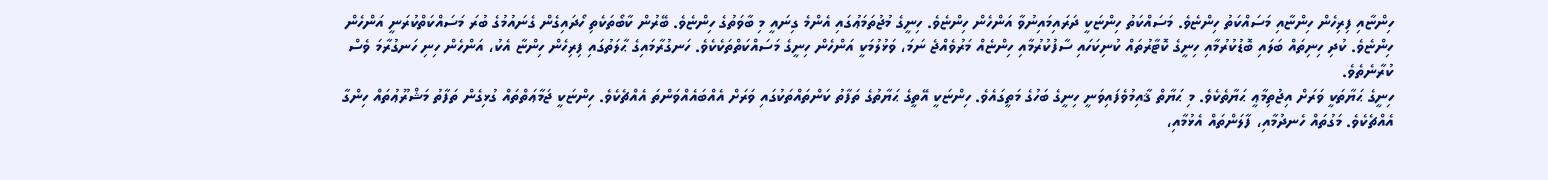ހިންޏާއި ފިރިހެން ހިންޏާއި މަސައްކަތު ހިންޏެވެ. މަސައްކަތު ހިންޏަކީ ދަރައިމައިނުވާ އަންހެން ހިންޏެވެ. ހިނީގެ މުޖުތަމަޢުގައި އެންމެ ގިނައީ މި ބާވަތުގެ ހިންޏެވެ. ބޭރުން ކާބޯތަކެތި ހޯދައިގެން ގެނައުމުގެ ބުރަ މަސައްކަތްކުރަނީ އަންހެން ހިންޏެވެ. ކުދި ހިނިތައް ބަލައި ބޮޑުކުރުމާއި ހިނީގެ ކޮޓާރުތައް ކުނިކަހައި ސާފުކުރުމާއި ހިންޏެއް މަރުވެއްޖެ ނަމަ، ވަޅުލުމަކީ އަންހެން ހިނީގެ މަސައްކަތްތަކެކެވެ. ހަނގުރާމައިގެ ޙާލަތުގައި ފިރިހެން ހިންޏާ އެކު، އަންހެން ހިނި ހަނގުރާމަ ވެސް ކުރާނެތެވެ.
ހިނީގެ ޙަޔާތަކީ ވަރަށް އިޖުތިމާޢީ ޙަޔާތެކެވެ. މި ޙަޔާތް ޤާއިމުވެފައިވަނީ ހިނީގެ ބަހުގެ މަތީގައެވެ. ހިންޏަކީ އޭތީގެ ޙަޔާތުގެ ތަފާތު ކަންތައްތަކުގައި ވަރަށް އެއްބައެއްވަންތަ އެއްޗެކެވެ. ހިންޏަކީ ޖަމާޢަތްތައް ގުޅިގެން ތަފާތު މަޝްރޫޢުތައް ހިންގާ އެއްޗެކެވެ. މަގުތައް ހެނދުމާއި، ފާލަންތައް އެޅުމާއި،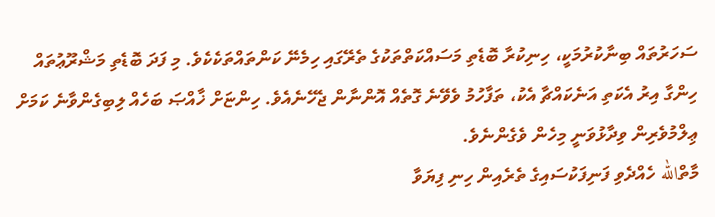ސަހަރުތައް ބިނާކުރުމަކީ، ހިނިކުރާ ބޮޑެތި މަސައްކަތްތަކުގެ ތެރޭގައި ހިމެނޭ ކަންތައްތަކެކެވެ. މި ފަދަ ބޮޑެތި މަޝްރޫޢުތައް ހިންގާ އިރު އެކަތި އަނެކައްޗާ އެކު، ތަފާހުމު ވެވޭނެ ގޮތެއް އޮންނާން ޖެހޭނެއެވެ. ހިންޏަށް ޚާއްޞަ ބަހެއް ލިބިގެންވާނެ ކަމަށް ޢިލްމުވެރިން ވިދާޅުވަނީ މިހެން ވެގެންނެވެ.
މާތްالله ހެއްދެވި ފަނިފަކުސައިގެ ތެރެއިން ހިނި ފިޔަވާ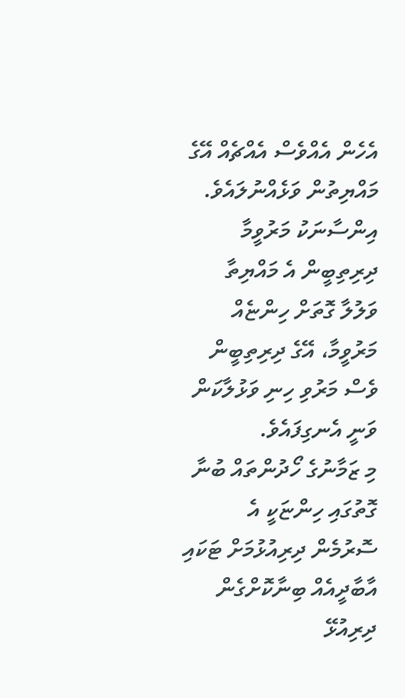އެހެން އެއްވެސް އެއްޗެއް އޭގެ މައްޔިތުން ވަޅެއްނުލައެވެ. އިންސާނަކު މަރުވީމާ ދިރިތިބީން އެ މައްޔިތާ ވަލުލާ ގޮތަށް ހިންޏެއް މަރުވީމާ، އޭގެ ދިރިތިބީން ވެސް މަރުވި ހިނި ވަޅުލާކަން ވަނީ އެނގިފައެވެ.
މި ޒަމާނުގެ ހޯދުންތައް ބުނާ ގޮތުގައި ހިންޏަކީ އެ ސޮރުމެން ދިރިއުޅުމަށް ޓަކައި އާބާދީއެއް ބިނާކޮށްގެން ދިރިއުޅޭ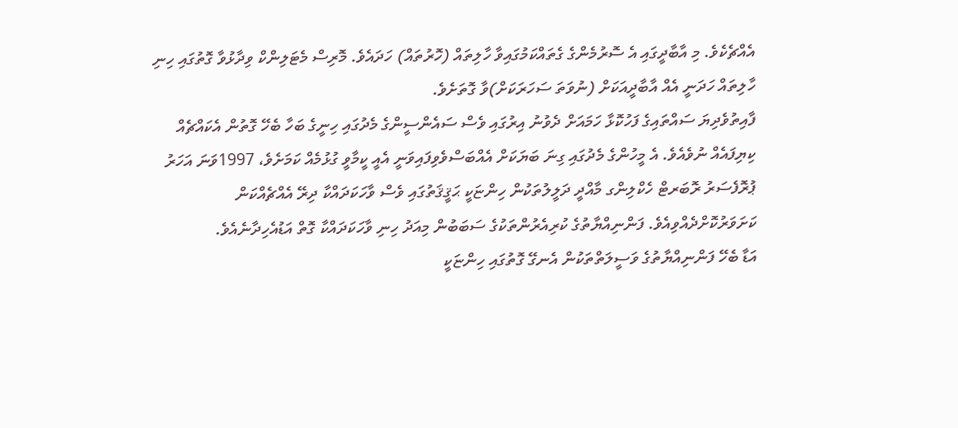އެއްޗެކެވެ. މި އާބާދީގައި އެ ސޮރުމެންގެ ގެތައްކަމުގައިވާ ހާލިތައް (ހޮރުތައް) ހަދައެވެ. މޮރިސް މެޓަލިންކް ވިދާޅުވާ ގޮތުގައި ހިނި ހާލިތައް ހަދަނީ އެއް އާބާދީއަކަށް (ނުވަތަ ސަހަރަކަށް)ވާ ގޮތަށެވެ.
ފާއިތުވެދިޔަ ސައްތައިގެ ފަހުކޮޅާ ހަމައަށް ދެވުނު އިރުގައި ވެސް ސައެންސީންގެ މެދުގައި ހިނީގެ ބަހާ ބެހޭ ގޮތުން އެކައްޗެއް ކިޔިފައެއް ނުވެއެވެ. އެ މީހުންގެ މެދުގައި ގިނަ ބަޔަކަށް އެއްބަސްވެވިފައިވަނީ އެއީ ކީމާވީ ގުޅުމެއް ކަމަށެވެ، 1997ވަނަ އަހަރު ޕުރޮފެސަރު ރޮބަރޓް ހެކްލިންގ މާއްދީ ދަލީލުތަކުން ހިންޏަކީ ޙަޤީޤަތުގައި ވެސް ވާހަކަދައްކާ ދިރޭ އެއްޗެއްކަން ކަށަވަރުކޮށްދެއްވިއެވެ. ފަންނިއްޔާތުގެ ކުރިއެރުންތަކުގެ ސަބަބުން މިއަދު ހިނި ވާހަކަދައްކާ ގޮތް އަޑުއެހިދާނެއެވެ.
އަޑާ ބެހޭ ފަންނިއްޔާތުގެ ވަސީލަތްތަކުން އެނގޭ ގޮތުގައި ހިންޏަކީ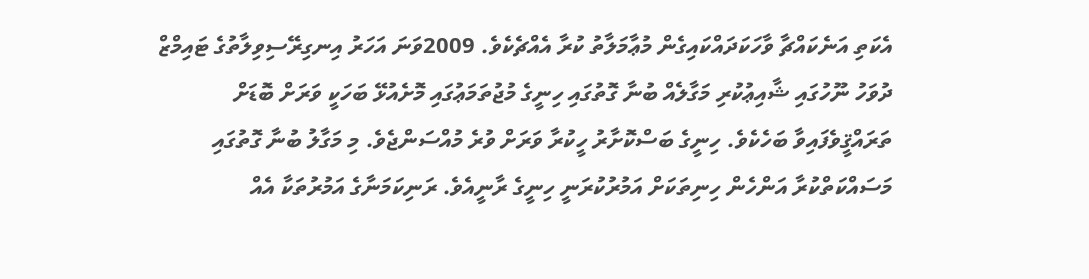އެކަތި އަނެކައްޗާ ވާހަކަދައްކައިގެން މުޢާމަލާތު ކުރާ އެއްޗެކެވެ. 2009ވަނަ އަހަރު އިނގިރޭސިވިލާތުގެ ޓައިމްޒް ދުވަހު ނޫހުގައި ޝާއިޢުކުރި މަގާލެއް ބުނާ ގޮތުގައި ހިނީގެ މުޖުތަމަޢުގައި މޮށެއުޅޭ ބަހަކީ ވަރަށް ބޮޑަށް ތަރައްޤީވެފައިވާ ބަހެކެވެ. ހިނީގެ ބަސްކޮށާރު ހީކުރާ ވަރަށް ވުރެ މުއްސަންޖެވެ. މި މަގާލު ބުނާ ގޮތުގައި މަސައްކަތްކުރާ އަންހެން ހިނިތަކަށް އަމުރުކުރަނީ ހިނީގެ ރާނީއެވެ. ރަނިކަމަނާގެ އަމުރުތަކާ އެއް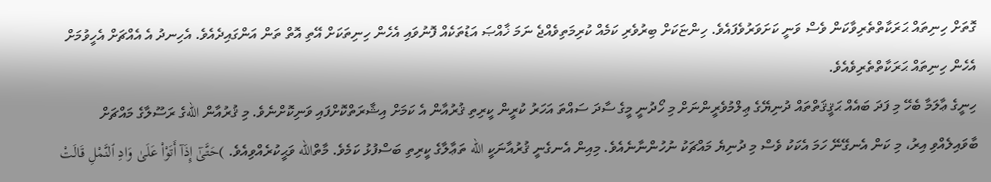ގޮތަށް ހިނިތައް ޙަރަކާތްތެރިވާކަން ވެސް ވަނީ ކަށަވަރުވެފައެވެ. ހިންޏަކަށް ބިރުވެރި ކަމެއް ކުރިމަތިވެއްޖެ ނަމަ ޚާއްޞަ އަޑުތަކެއް ފޮނުވައި އެހެން ހިނިތަކަށް އޭތި އޮތް ތަން އަންގައިދެއެވެ. އެހިނދު އެ އެއްޗަށް އެހީވުމަށް އެހެން ހިނިތައް ޙަރަކާތްތެރިވެއެވެ.
ހިނީގެ ޢާލަމާ ބެހޭ މި ފަދަ ބައެއް ޙަޤީޤަތްތައް ދުނިޔޭގެ ޢިލްމުވެރީންނަށް މި ހޯދުނީ މީގެ ސާދަ ސައްތަ އަހަރު ކުރީން ކީރިތި ޤުރުއާން އެ ކަމަށް އިޝާރަތްކޮށްފައި ވަނިކޮށްނެވެ. މި ޤުރުއާން اللهގެ ރަސޫލާގެ މައްޗަށް ބާވައިލެއްވި އިރު، މި ކަން އެނގޭނޭ ހަމަ އެކަކު ވެސް މި ދުނިޔެ މައްޗަކު ނުހުންނާނެއެވެ. މިއިން އެނގެނީ ޤުރުއާނަކީ الله ތަޢާލާގެ ކީރިތި ބަސްފުޅު ކަމެވެ. މާތްالله ވަޙީކުރެއްވިއެވެ. )حَتَّىٰٓ إِذَآ أَتَوْا۟ عَلَىٰ وَادِ ٱلنَّمْلِ قَالَتْ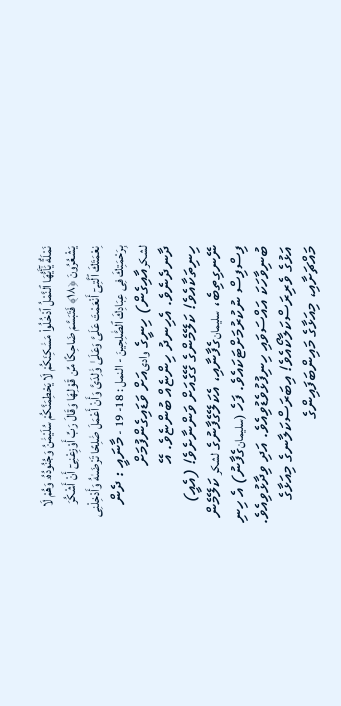نَمْلَةٌ يَٰٓأَيُّهَا ٱلنَّمْلُ ٱدْخُلُوا۟ مَسَٰكِنَكُمْ لَا يَحْطِمَنَّكُمْ سُلَيْمَٰنُ وَجُنُودُهُۥ وَهُمْ لَا يَشْعُرُونَ ﴿١٨﴾ فَتَبَسَّمَ ضَاحِكًا مِّن قَوْلِهَا وَقَالَ رَبِّ أَوْزِعْنِىٓ أَنْ أَشْكُرَ نِعْمَتَكَ ٱلَّتِىٓ أَنْعَمْتَ عَلَىَّ وَعَلَىٰ وَٰلِدَىَّ وَأَنْ أَعْمَلَ صَٰلِحًا تَرْضَىٰهُ وَأَدْخِلْنِى بِرَحْمَتِكَ فِى عِبَادِكَ ٱلصَّٰلِحِينَ - النمل : 18- 19 - މާނައީ : ދެން لشكرއާއިގެން) ހިނީގެ وادىއަށް ވަޑައިގެންފުމަށް ދާނދެނެވެ. އެހިނދު ހިންޏެއް ބުންޏެވެ. އޭ ހިނިތަކާއެވެ! ކަލޭމެންގެ ގޭގެއަށް ވަންނާށެވެ! (އެއީ) ނޭނގިތިބެ، سليمانގެފާނާއި، އެކަލޭގެފާނުގެ لشكر ކަލޭމެން ފިސްފިސް ނުކުރުމަށްޓަކައެވެ. ފަހެ (سليمانގެފާނު) އެ ހިނި ބުނިވާހަކަ އައްސަވައި ހިނިފުޅުވެޑުވިއެވެ. އަދި ވިދާޅުވިއެވެ. އަޅުގެ ވެރިރަސްކަލާކޯއެވެ! އިބަރަސްކަލާނގެ މިއަޅާގެ މައްޗަށާއި، މިއަޅާގެ މައިންބަފައިންގެ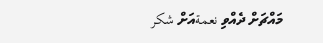މައްޗަށް ދެއްވި نعمةއަށް شكر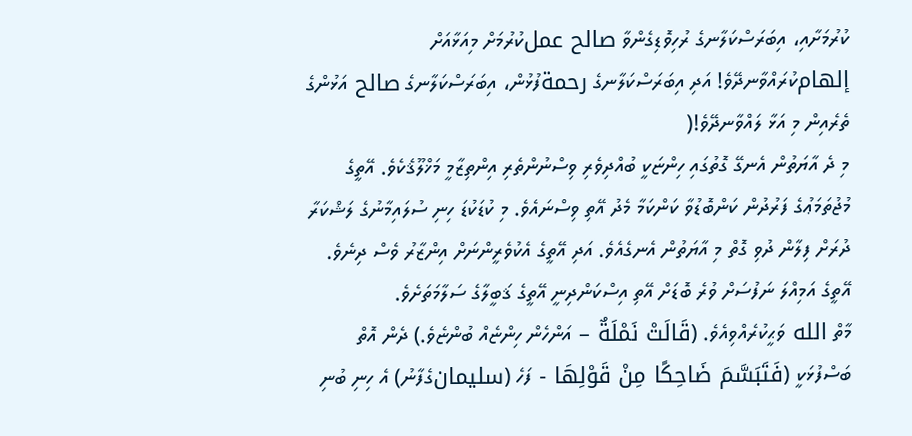ކުރުމަށާއި، އިބަރަސްކަލާނގެ ރުހިވޮޑިގެންވާ صالح عملކުރުމަށް މިއަޅާއަށް إلهامކުރައްވާނދޭވެ! އަދި އިބަރަސްކަލާނގެ رحمةފުޅުން، އިބަރަސްކަލާނގެ صالح އަޅުންގެ ތެރެއިން މި އަޅާ ލައްވާނދޭވެ!(
މި ދެ އާޔަތުން އެނގޭ ގޮތުގައި ހިންޏަކީ ބުއްދިވެރި ވިސްނުންތެރި އިންތިޒާމީ މަޚްލޫޤެކެވެ. އޭތީގެ މުޖުތަމަޢުގެ ފަރުދުން ކަންބޮޑުވާ ކަންކަމާ މެދު އޭތި ވިސްނައެވެ. މި ކުޑަކުޑަ ހިނި ސުލައިމާނުގެ ލަޝްކަރާ ދުރަށް ފިލާން ދުވި ގޮތް މި އާޔަތުން އެނގެއެވެ. އަދި އޭތީގެ އެކުވެރީންނަށް އިންޒާރު ވެސް ދިނެވެ. އޭތީގެ އަމިއްލަ ނަފުސަށް ވުރެ ބޮޑަށް އޭތި އިސްކަންދިނީ އޭތީގެ ޤަބީލާގެ ސަލާމަތަށެވެ.
މާތް الله ވަޙީކުރެއްވިއެވެ. (قَالَتْ نَمْلَةٌ – އަންހެން ހިންޏެއް ބުންޏެވެ.) ދެން އޮތް ބަސްފުޅަކީ (فَتَبَسَّمَ ضَاحِكًا مِنْ قَوْلِهَا - ފަހެ (سليمانގެފާނު) އެ ހިނި ބުނި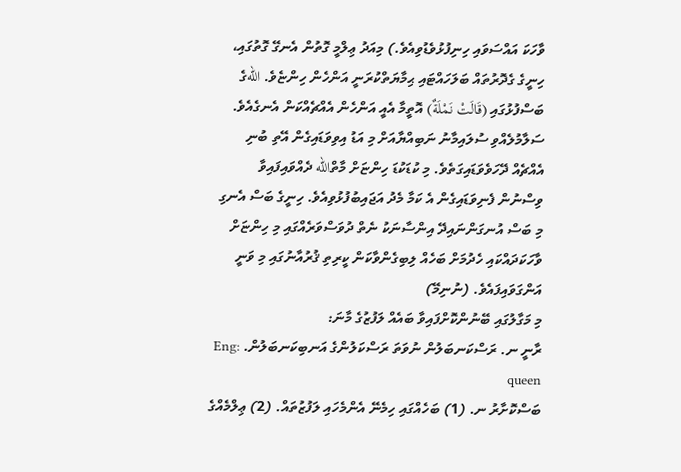ވާހަކަ އައްސަވައި ހިނިފުޅުވެޑުވިއެވެ.) މިއަދު ޢިލްމީ ގޮތުން އެނގޭ ގޮތުގައި، ހިނީގެ ގެދޮރުތައް ބަލަހައްޓައި ޙިމާޔަތްކުރަނީ އަންހެން ހިންޏެވެ. اللهގެ ބަސްފުޅުގައި (قَالَتْ نَمْلَةٌ) އޮތީމާ އެއީ އަންހެން އެއްޗެއްކަން އެނގެއެވެ. ސަލާމުލެއްވި ސުލައިމާނު ނަބިއްޔާއަށް މި އަޑު އިވިވަޑައިގެން އޭތި ބުނި އެއްޗެއް ދޭހަވެވަޑައިގަތެވެ. މި ކުޑަކުޑަ ހިންޏަށް މާތްالله ދެއްވައިފައިވާ ވިސްނުން ފެނިވަޑައިގެން އެ ކަމާ މެދު އަޖައިބުފުޅުވިއެވެ. ހިނީގެ ބަސް އެނގި މި ބަސް އުނގަންނައިދޭ އިންސާނަކު ނެތް ދުވަސްވަރެއްގައި މި ހިންޏަށް ވާހަކަދައްކައި ހެދުމަށް ބަހެއް ލިބިގެންވާކަން ކީރިތި ޤުރުއާނުގައި މި ވަނީ އަންގަވައިފައެވެ. (ނުނިމޭ)
މި މަގާލުގައި ބޭނުންކޮށްފައިވާ ބައެއް ލަފުޒުގެ މާނަ:
ރާނީ ނ. ރަސްކަނބަލުން ނުވަތަ ރަސްކަލުންގެ އަނބިކަނބަލުން. Eng: queen
ބަސްކޮށާރު ނ. (1) ބަހެއްގައި ހިމެނޭ އެންމެހައި ލަފުޒުތައް. (2) ޢިލްމެއްގެ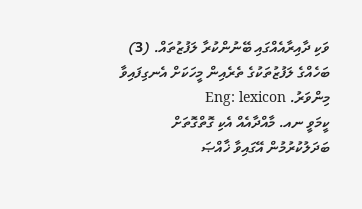ވަކި ދާއިރާއެއްގައި ބޭނުންކުރާ ލަފުޒުތައް. (3) ބަހެއްގެ ލަފުޒުތަކުގެ ތެރެއިން މީހަކަށް އެނގިފައިވާ މިންވަރު. Eng: lexicon
ކީމަވީ ނއ. މާއްދާއެއް އެކި ގޮތްގޮތަށް ބަދަލުކުރުމުން އޭގައިވާ ޚާއްޞަ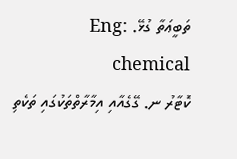ތަބީޢަތާ ގުޅޭ. Eng: chemical
ކޮޓާރު ނ. ގޭގެއާއި އިމާރާތްތަކުގައި ތަކެތި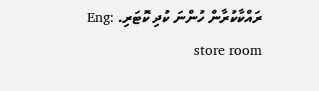ރައްކާކުރާން ހުންނަ ކުދި ކޮޓަރި. Eng: store room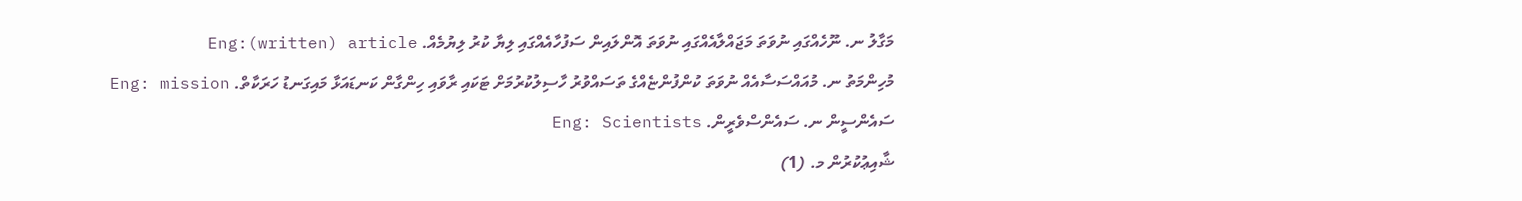މަގާލު ނ. ނޫހެއްގައި ނުވަތަ މަޖައްލާއެއްގައި ނުވަތަ އޮންލައިން ސަފުހާއެއްގައި ލިޔާ ކުރު ލިޔުމެއް. Eng:(written) article
މުހިންމަތު ނ. މުއައްސަސާއެއް ނުވަތަ ކުންފުންޏެއްގެ ތަސައްވުރު ހާސިލުކުރުމަށް ޓަކައި ރާވައި ހިންގާން ކަނޑައަޅާ މައިގަނޑު ހަރަކާތް. Eng: mission
ސައެންސީން ނ. ސައެންސްވެރީން. Eng: Scientists
ޝާއިޢުކުރުން މ. (1)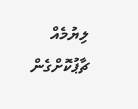ލިޔުމެއް ޗާޕުކޮށްގެން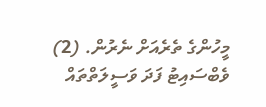މީހުންގެ ތެރެއަށް ނެރުން. (2) ވެބްސައިޓު ފަދަ ވަސީލަތްތައް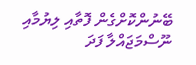ބޭނުންކޮށްގެން ފޮތާއި ލިޔުމާއި ނޫސްމަޖައްލާ ފަދަ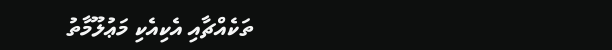ތަކެއްޗާއި އެކިއެކި މަޢުލޫމާތު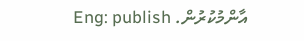އާންމުކުރުން. Eng: publish